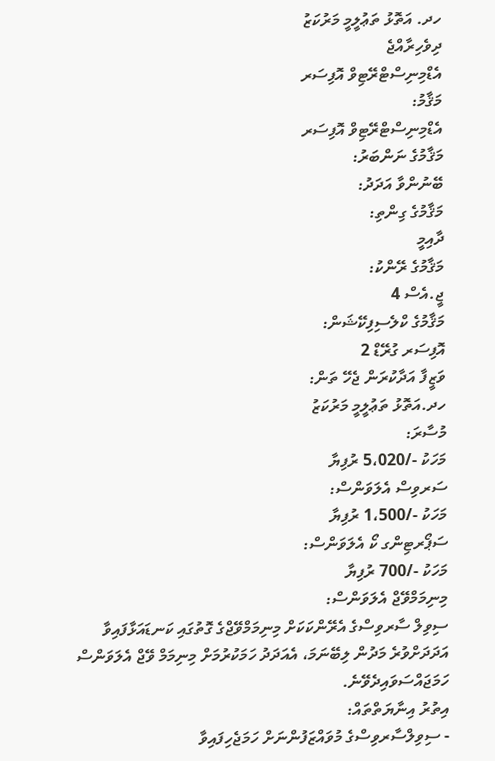ހދ. އަތޮޅު ތަޢުލީމީ މަރުކަޒު
ދިވެހިރާއްޖެ
އެޑްމިނިސްޓްރޭޓިވް އޮފިސަރ
މަޤާމު:
އެޑްމިނިސްޓްރޭޓިވް އޮފިސަރ
މަޤާމުގެ ނަންބަރު:
ބޭނުންވާ އަދަދު:
މަޤާމުގެ ގިންތި:
ދާއިމީ
މަޤާމުގެ ރޭންކު:
ޖީ.އެސް 4
މަޤާމުގެ ކްލެސިފިކޭޝަން:
އޮފިސަރ ގުރޭޑް 2
ވަޒީފާ އަދާކުރަން ޖެހޭ ތަން:
ހދ.އަތޮޅު ތަޢުލީމީ މަރުކަޒު
މުސާރަ:
މަހަކު -/5،020 ރުފިޔާ
ސަރވިސް އެލަވަންސް:
މަހަކު -/1،500 ރުފިޔާ
ސަޕޯރޓިންގ ކޯ އެލަވަންސް:
މަހަކު -/700 ރުފިޔާ
މިނިމަމްވޭޖް އެލަވަންސް:
ސިވިލް ސާރވިސްގެ އެރޭންކަކަށް މިނިމަމްވޭޖްގެ ގޮތުގައި ކަނޑައަޅާފައިވާ އަދަދަށްވުރެ މަދުން ލިބޭނަމަ، އެއަދަދު ހަމަކުރުމަށް މިނިމަމް ވޭޖް އެލަވަންސް ހަމަޖައްސަވައިދެވޭނެ.
އިތުރު އިނާޔަތްތައް:
- ސިވިލްސާރވިސްގެ މުވައްޒަފުންނަށް ހަމަޖެހިފައިވާ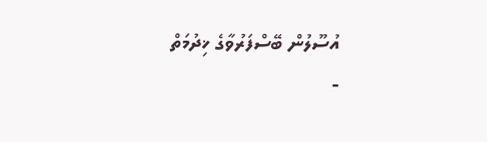އުސޫލުން ބޭސްފަރުވާގެ ޚިދުމަތް
-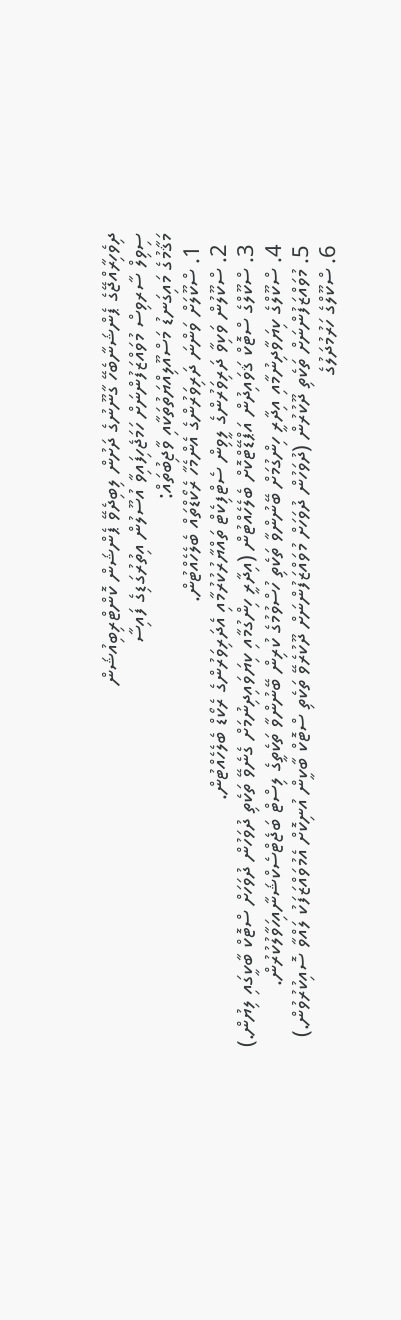ދިވެހިރާއްޖޭގެ ޕެންޝަނާބެހޭ ގާނޫނުގެ ދަށުން ލިބިދެވޭ ޕެންޝަން ކޮންޓްރިބިއުޝަން
ސިވިލް ސާރވިސް މުވައްޒަފުންނަށް ހަމަޖެހިފައިވާ އުސޫލުން އިތުރުގަޑިގެ ފައިސާ
މަޤާމުގެ މައިގަނޑު މަސްއޫލިއްޔަތުތަކާއި ވާޖިބުތައް:
  1. ސްކޫލަށް ވަންނަ ދަރިވަރުންގެ އެންމެހާ ރެކޯޑްތައް ބެލެހެއްޓުން.
  2. ސްކޫލުން ވަކިވާ ދަރިވަރުންގެ ލީވިން ސެޓްފިކެޓް ތައްޔާރުކުރުމާއި އެދަރިވަރުންގެ ރެކޯޑް ބެލެހެއްޓުން.
  3. ސްކޫލްގެ ސްޓޮކް ޤަވައިދުން އަޕްޑޭޓްކޮށް ބެލެހެއްޓުން (އިދާރީ ހިންގުމާއި ކިޔަވައިދިނުމަށް ގެނެވޭ ތަކެތި ދުވަހުން ދުވަހަށް ސްޓޮކް ބާކީގައި ލިޔުން.)
  4. ސްކޫލްގެ ކިޔަވާދިނުމާއި އިދާރީ ހިންގުމަށް ބޭނުންވާ ތަކެތި ހުސްވުމުގެ ކުރިން ބޭނުންވާ ތަކެތީގެ ލިސްޓް ބަޖެޓްސެކްޝަނާއިހަވާލުކުރުން.
  5. މުވައްޒަފުންނަށް ތަކެތި ދޫކުރުން (ދުވަހުން ދުވަހަށް މުވައްޒަފުންނަށް ދޫކުރެވޭ ތަކެތި ސްޓޮކް ބާކީން އުނިކޮށް އެމުވައްޒަފަކު ލައްވާ ސޮއިކުރުވުން.)
  6. ސްކޫލްގެ ހަރުމުދަލުގެ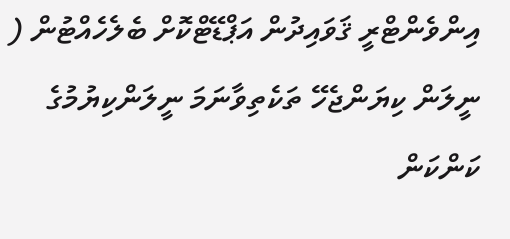އިންވެންޓްރީ ޤަވައިދުން އަޕްޑޭޓްކޮށް ބެލެހެއްޓުން ( ނީލަން ކިޔަންޖެހޭ ތަކެތިވާނަމަ ނީލަންކިޔުމުގެ ކަންކަން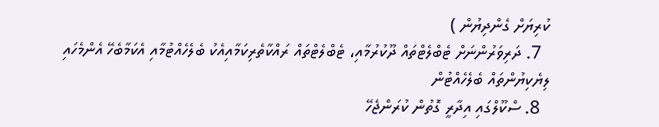ކުރިޔަށް ގެންދިޔުން )
  7. ދަރިވަރުންނަށް ޓެބްލެޓްތައް ދޫކުރުމާއި، ޓެބްލެޓްތައް ރައްކާތެރިކަމާއިއެކު ބެލެހެއްޓުމާއި އެކަމާބެހޭ އެންމެހައި ލިޔެކިޔުންތައް ބެލެހެއްޓުން
  8. ސްކޫލްގައި އިދާރީ ގޮތުން ކުރަންޖެހޭ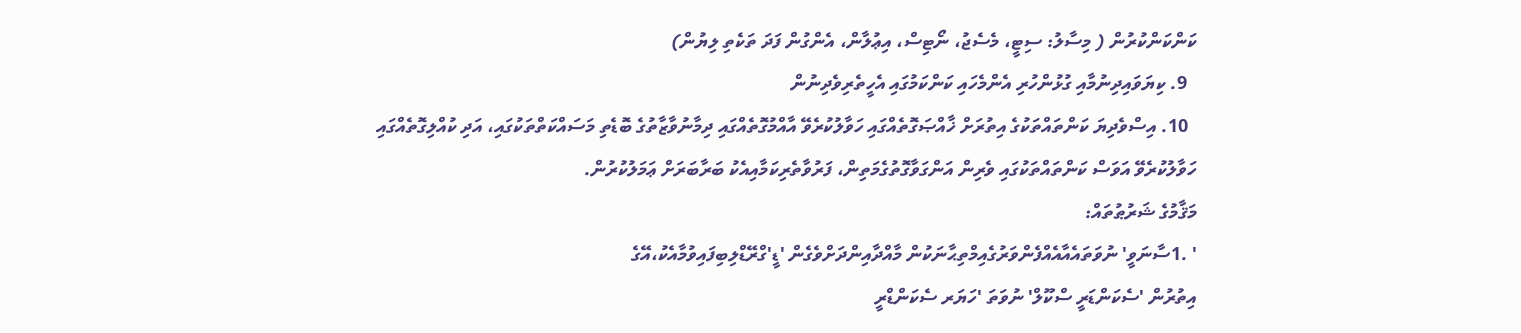ކަންކަންކުރުން ( މިސާލު: ސިޓީ، މެސެޖު، ނޯޓިސް، އިޢުލާން، އެންގުން ފަދަ ތަކެތި ލިޔުން)
  9. ކިޔަވައިދިނުމާއި ގުޅުންހުރި އެންމެހައި ކަންކަމުގައި އެހީތެރިވެދިނުން
  10. އިސްވެދިޔަ ކަންތައްތަކުގެ އިތުރަށް ޚާއްޞަގޮތެއްގައި ހަވާލުކުރެވޭ އާއްމުގޮތެއްގައި ދިމާނުވާޒާތުގެ ބޮޑެތި މަސައްކަތްތަކުގައި، އަދި ކުއްލިގޮތެއްގައި ހަވާލުކުރެވޭ އަވަސް ކަންތައްތަކުގައި ވެރިން އަންގަވާގޮތުގެމަތިން، ފަރުވާތެރިކަމާއިއެކު ބަރާބަރަށް ޢަމަލުކުރުން.
މަޤާމުގެ ޝަރުޠުތައް:
' .1ސާނަވީ' ނުވަތައެއާއެއްފެންވަރުގެއިމްތިޙާނަކުން މާއްދާއިންދަށްވެގެން 'ޑީ'ގްރޭޑްލިބިފައިވުމާއެކު،އޭގެ
އިތުރުން 'ސެކަންޑަރީ ސްކޫލް' ނުވަތަ 'ހަޔަރ ސެކަންޑްރީ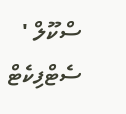ސްކޫލް ' ސެޓްފިކެޓް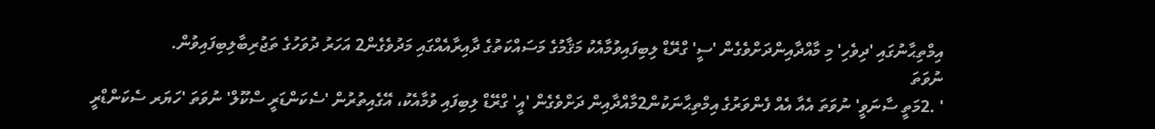އިމްތިޙާނުގައި 'ދިވެހި' މި މާއްދާއިންދަށްވެގެން 'ސީ' ގްރޭޑް ލިބިފައިވުމާއެކު މަޤާމުގެ މަސައްކަތުގެ ދާއިރާއެއްގައި މަދުވެގެން2 އަހަރު ދުވަހުގެ ތަޖުރިބާލިބިފައިވުން.
ނުވަތަ
' .2މަތީ ސާނަވީ' ނުވަތަ އެއާ އެއް ފެންވަރުގެ އިމްތިޙާނަކުން2މާއްދާއިން ދަށްވެގެން 'އީ' ގްރޭޑް ލިބިފައި ވުމާއެކު، އޭގެއިތުރުން 'ސެކަންޑަރީ ސްކޫލް' ނުވަތަ 'ހަޔަރ ސެކަންޑްރީ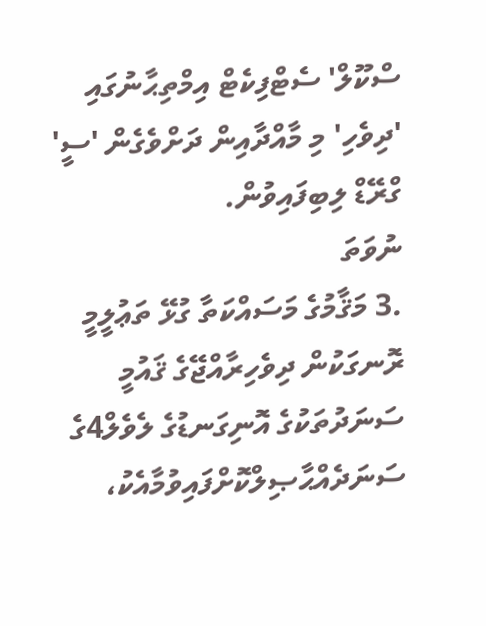ސްކޫލް' ސެޓްފިކެޓް އިމްތިޙާނުގައި 'ދިވެހި' މި މާއްދާއިން ދަށްވެގެން 'ސީ' ގްރޭޑް ލިބިފައިވުން.
ނުވަތަ
.3 މަޤާމުގެ މަސައްކަތާ ގުޅޭ ތަޢުލީމީ ރޮނގަކުން ދިވެހިރާއްޖޭގެ ޤައުމީ ސަނަދުތަކުގެ އޮނިގަނޑުގެ ލެވެލް4ގެ ސަނަދެއްޙާޞިލްކޮށްފައިވުމާއެކު،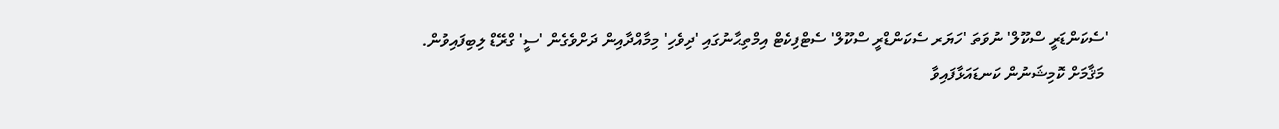'ސެކަންޑަރީ ސްކޫލް' ނުވަތަ 'ހަޔަރ ސެކަންޑްރީ ސްކޫލް' ސެޓްފިކެޓް އިމްތިޙާނުގައި 'ދިވެހި' މިމާއްދާއިން ދަށްވެގެން 'ސީ' ގްރޭޑް ލިބިފައިވުން.
 މަޤާމަށް ކޮމިޝަނުން ކަނޑައަޅާފައިވާ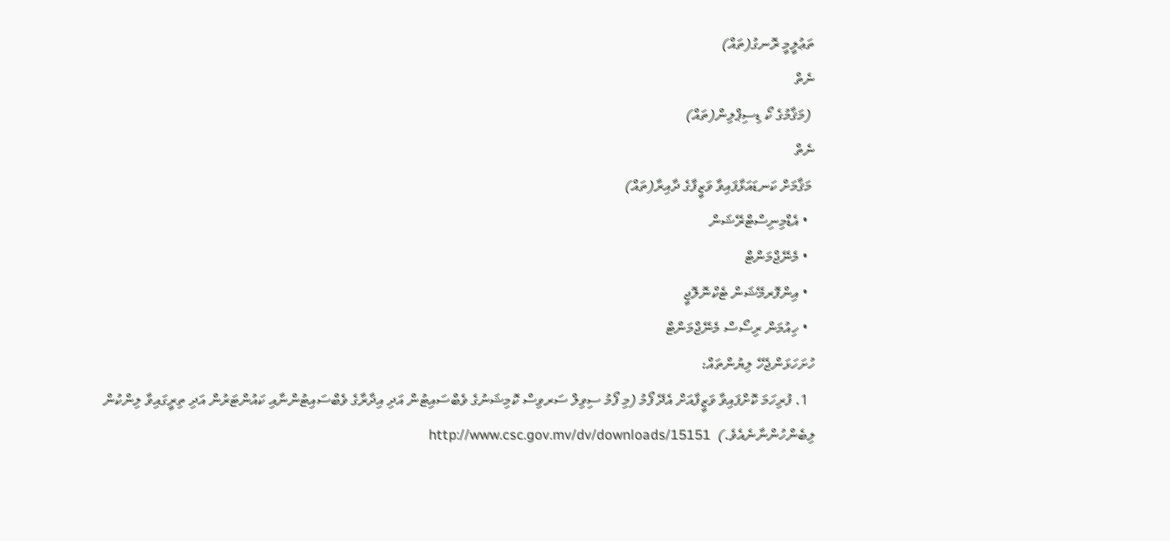ތަޢުލީމީ ރޮނގު(ތައް)
ނެތް
 (މަޤާމުގެ ކޯ ޑިސިޕްލިން(ތައް)
ނެތް
 މަޤާމަށް ކަނޑައަޅާފައިވާ ވަޒީފާގެ ދާއިރާ(ތައް)
  • އެޑްމިނިސްޓްރޭޝަން
  • މެނޭޖްމަންޓް
  • އިންފޮރމޭޝަން ޓެކްނޮލޮޖީ
  • ހިއުމަން ރިސޯސް މެނޭޖްމަންޓް
ހުށަހަޅަންޖެހޭ ލިޔުންތައް:
  1. ފުރިހަމަ ކޮށްފައިވާ ވަޒީފާއަށް އެދޭ ފޯމު (މި ފޯމު ސިވިލް ސަރވިސް ކޮމިޝަނުގެ ވެބްސައިޓުން އަދި އިދާރާގެ ވެބްސައިޓުންނާއި ކައުންޓަރުން އަދި ތިރީގައިވާ ލިންކުން ލިބެންހުންނާނެއެވެ.)  http://www.csc.gov.mv/dv/downloads/15151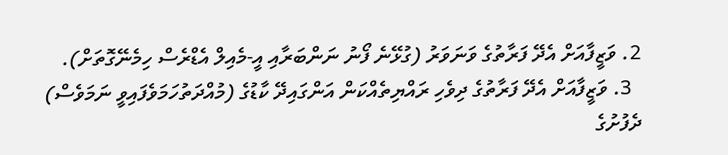2. ވަޒީފާއަށް އެދޭ ފަރާތުގެ ވަނަވަރު (ގުޅޭނެ ފޯނު ނަންބަރާއި އީ-މެއިލް އެޑްރެސް ހިމެނޭގޮތަށް).
  3. ވަޒީފާއަށް އެދޭ ފަރާތުގެ ދިވެހި ރައްޔިތެއްކަން އަންގައިދޭ ކާޑުގެ (މުއްދަތުހަމަވެފައިވީ ނަމަވެސް) ދެފުށުގެ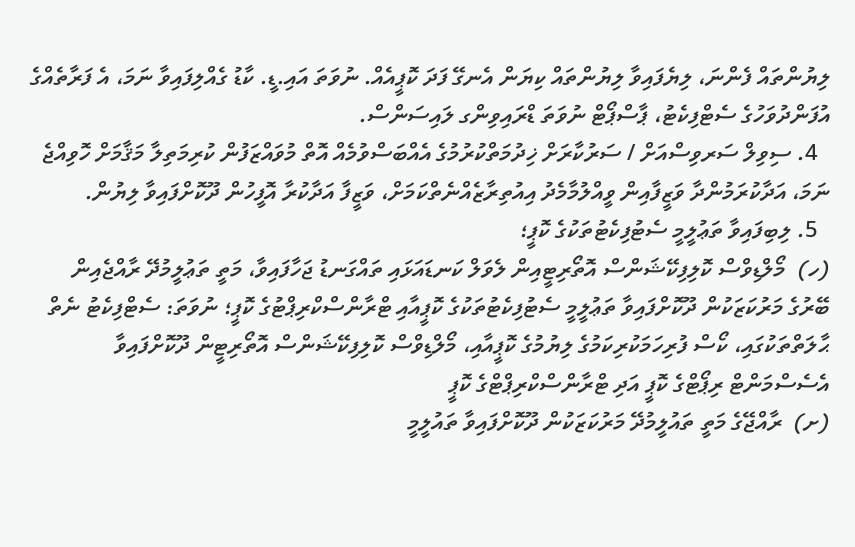ލިޔުންތައް ފެންނަ، ލިޔެފައިވާ ލިޔުންތައް ކިޔަން އެނގޭ ފަދަ ކޮޕީއެއް. ނުވަތަ އައި.ޑީ. ކާޑު ގެއްލިފައިވާ ނަމަ، އެ ފަރާތެއްގެ އުފަންދުވަހުގެ ސެޓްފިކެޓު، ޕާސްޕޯޓް ނުވަތަ ޑްރައިވިންގ ލައިސަންސް.
  4. ސިވިލް ސަރވިސްއަށް / ސަރުކާރަށް ޚިދުމަތްކުރުމުގެ އެއްބަސްވުމެއް އޮތް މުވައްޒަފުން ކުރިމަތިލާ މަޤާމަށް ހޮވިއްޖެ ނަމަ، އަދާކުރަމުންދާ ވަޒީފާއިން ވީއްލުމާމެދު އިއުތިރާޒެއްނެތްކަމަށް، ވަޒީފާ އަދާކުރާ އޮފީހުން ދޫކޮށްފައިވާ ލިޔުން.
  5. ލިބިފައިވާ ތަޢުލީމީ ސެޓުފިކެޓުތަކުގެ ކޮޕީ؛
(ހ)  މޯލްޑިވްސް ކޮލިފިކޭޝަންސް އޮތޯރިޓީއިން ލެވަލް ކަނޑައަޅައި ތައްގަނޑު ޖަހާފައިވާ، މަތީ ތަޢުލީމުދޭ ރާއްޖެއިން ބޭރުގެ މަރުކަޒަކުން ދޫކޮށްފައިވާ ތަޢުލީމީ ސެޓުފިކެޓުތަކުގެ ކޮޕީއާއި ޓްރާންސްކްރިޕްޓުގެ ކޮޕީ؛ ނުވަތަ: ސެޓްފިކެޓު ނެތް ޙާލަތްތަކުގައި، ކޯސް ފުރިހަމަކުރިކަމުގެ ލިޔުމުގެ ކޮޕީއާއި، މޯލްޑިވްސް ކޮލިފިކޭޝަންސް އޮތޯރިޓީން ދޫކޮށްފައިވާ އެސެސްމަންޓް ރިޕޯޓްގެ ކޮޕީ އަދި ޓްރާންސްކްރިޕްޓްގެ ކޮޕީ
(ށ)  ރާއްޖޭގެ މަތީ ތައުލީމުދޭ މަރުކަޒަކުން ދޫކޮށްފައިވާ ތައުލީމީ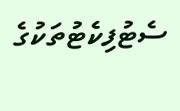ސެޓުފިކެޓުތަކުގެ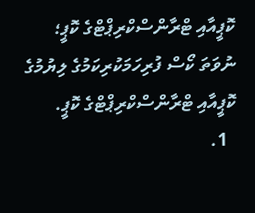ކޮޕީއާއި ޓްރާންސްކްރިޕްޓްގެ ކޮޕީ؛ ނުވަތަ ކޯސް ފުރިހަމަކުރިކަމުގެ ލިޔުމުގެ ކޮޕީއާއި ޓްރާންސްކްރިޕްޓްގެ ކޮޕީ.
  1.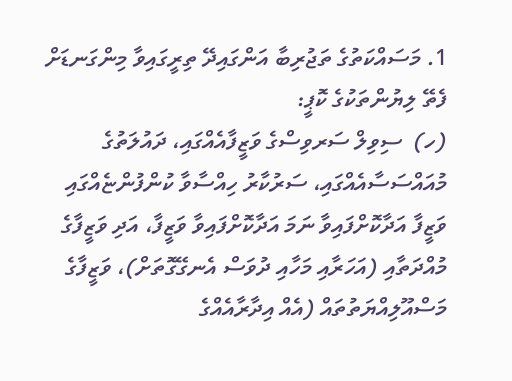1. މަސައްކަތުގެ ތަޖުރިބާ އަންގައިދޭ ތިރީގައިވާ މިންގަނޑަށް ފެތޭ ލިޔުންތަކުގެ ކޮޕީ:
(ހ)  ސިވިލް ސަރވިސްގެ ވަޒީފާއެއްގައި، ދައުލަތުގެ މުއައްސަސާއެއްގައި، ސަރުކާރު ހިއްސާވާ ކުންފުންޏެއްގައި ވަޒީފާ އަދާކޮށްފައިވާ ނަމަ އަދާކޮށްފައިވާ ވަޒީފާ، އަދި ވަޒީފާގެ މުއްދަތާއި (އަހަރާއި މަހާއި ދުވަސް އެނގޭގޮތަށް)، ވަޒީފާގެ މަސްއޫލިއްޔަތުތައް (އެއް އިދާރާއެއްގެ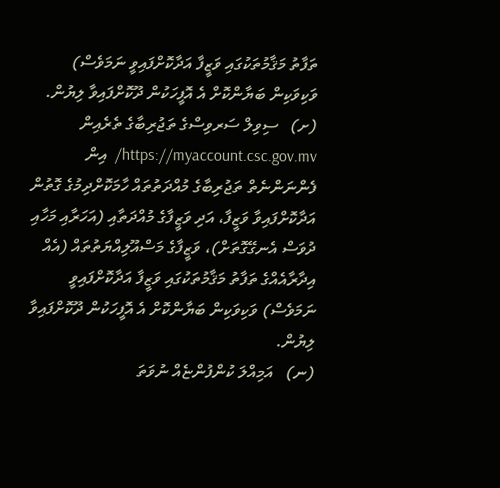ތަފާތު މަޤާމުތަކުގައި ވަޒީފާ އަދާކޮށްފައިވީ ނަމަވެސް) ވަކިވަކިން ބަޔާންކޮށް އެ އޮފީހަކުން ދޫކޮށްފައިވާ ލިޔުން.
(ށ)   ސިވިލް ސަރވިސްގެ ތަޖުރިބާގެ ތެރެއިން  https://myaccount.csc.gov.mv/  އިން ފެންނަންނެތް ތަޖުރިބާގެ މުއްދަތުތައް ހާމަކޮށްދިމުގެ ގޮތުން އަދާކޮށްފައިވާ ވަޒީފާ، އަދި ވަޒީފާގެ މުއްދަތާއި (އަހަރާއި މަހާއި ދުވަސް އެނގޭގޮތަށް)، ވަޒީފާގެ މަސްއޫލިއްޔަތުތައް (އެއް އިދާރާއެއްގެ ތަފާތު މަޤާމުތަކުގައި ވަޒީފާ އަދާކޮށްފައިވީ ނަމަވެސް) ވަކިވަކިން ބަޔާންކޮށް އެ އޮފީހަކުން ދޫކޮށްފައިވާ ލިޔުން.
(ނ)   އަމިއްލަ ކުންފުންޏެއް ނުވަތަ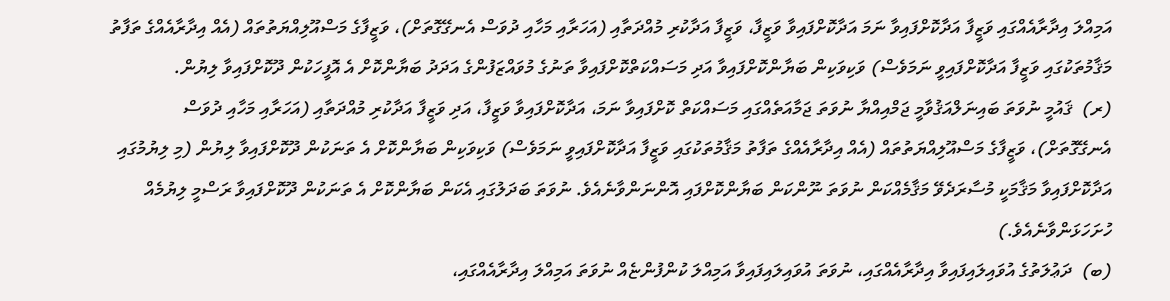އަމިއްލަ އިދާރާއެއްގައި ވަޒީފާ އަދާކޮށްފައިވާ ނަމަ އަދާކޮށްފައިވާ ވަޒީފާ، ވަޒީފާ އަދާކުރި މުއްދަތާއި (އަހަރާއި މަހާއި ދުވަސް އެނގޭގޮތަށް)، ވަޒީފާގެ މަސްއޫލިއްޔަތުތައް (އެއް އިދާރާއެއްގެ ތަފާތު މަޤާމުތަކުގައި ވަޒީފާ އަދާކޮށްފައިވީ ނަމަވެސް) ވަކިވަކިން ބަޔާންކޮށްފައިވާ އަދި މަސައްކަތްކޮށްފައިވާ ތަނުގެ މުވައްޒަފުންގެ އަދަދު ބަޔާންކޮށް އެ އޮފީހަކުން ދޫކޮށްފައިވާ ލިޔުން.
(ރ)  ޤައުމީ ނުވަތަ ބައިނަލްއަޤުވާމީ ޖަމްއިއްޔާ ނުވަތަ ޖަމާއަތެއްގައި މަސައްކަތް ކޮށްފައިވާ ނަމަ، އަދާކޮށްފައިވާ ވަޒީފާ، އަދި ވަޒީފާ އަދާކުރި މުއްދަތާއި (އަހަރާއި މަހާއި ދުވަސް އެނގޭގޮތަށް)، ވަޒީފާގެ މަސްއޫލިއްޔަތުތައް (އެއް އިދާރާއެއްގެ ތަފާތު މަޤާމުތަކުގައި ވަޒީފާ އަދާކޮށްފައިވީ ނަމަވެސް) ވަކިވަކިން ބަޔާންކޮށް އެ ތަނަކުން ދޫކޮށްފައިވާ ލިޔުން (މި ލިޔުމުގައި އަދާކޮށްފައިވާ މަޤާމަކީ މުސާރަދެވޭ މަޤާމެއްކަން ނުވަތަ ނޫންކަން ބަޔާންކޮށްފައި އޮންނަންވާނެއެވެ. ނުވަތަ ބަދަލުގައި އެކަން ބަޔާންކޮށް އެ ތަނަކުން ދޫކޮށްފައިވާ ރަސްމީ ލިޔުމެއް ހުށަހަޅަންވާނެއެވެ.)
(ބ)  ދަޢުލަތުގެ އުވައިލައިފައިވާ އިދާރާއެއްގައި، ނުވަތަ އުވައިލައިފައިވާ އަމިއްލަ ކުންފުންޏެއް ނުވަތަ އަމިއްލަ އިދާރާއެއްގައި،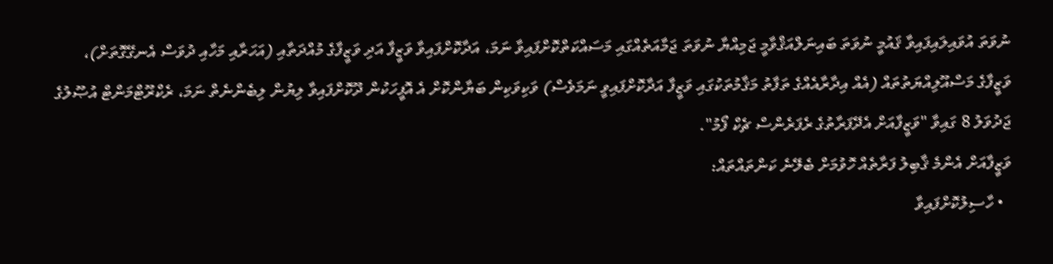ނުވަތަ އުވައިލައިފައިވާ ޤައުމީ ނުވަތަ ބައިނަލްއަޤްވާމީ ޖަމިއްޔާ ނުވަތަ ޖަމާއަތެއްގައި މަސައްކަތްކޮށްފައިވާ ނަމަ، އަދާކޮށްފައިވާ ވަޒީފާ އަދި ވަޒީފާގެ މުއްދަތާއި (އަހަރާއި މަހާއި ދުވަސް އެނގޭގޮތަށް)، ވަޒީފާގެ މަސްއޫލިއްޔަތުތައް (އެއް އިދާރާއެއްގެ ތަފާތު މަޤާމުތަކުގައި ވަޒީފާ އަދާކޮށްފައިވީ ނަމަވެސް) ވަކިވަކިން ބަޔާންކޮށް އެ އޮފީހަކުން ދޫކޮށްފައިވާ ލިޔުން ލިބެންނެތް ނަމަ، ރެކްރޫޓްމަންޓް އުޞޫލުގެ ޖަދުވަލު 8 ގައިވާ "ވަޒީފާއަށް އެދޭފަރާތުގެ ރެފަރެންސް ޗެކް ފޯމު".
ވަޒީފާއަށް އެންމެ ޤާބިލު ފަރާތެއް ހޮވުމަށް ބެލޭނެ ކަންތައްތައް:
  • ހާސިލުކޮށްފައިވާ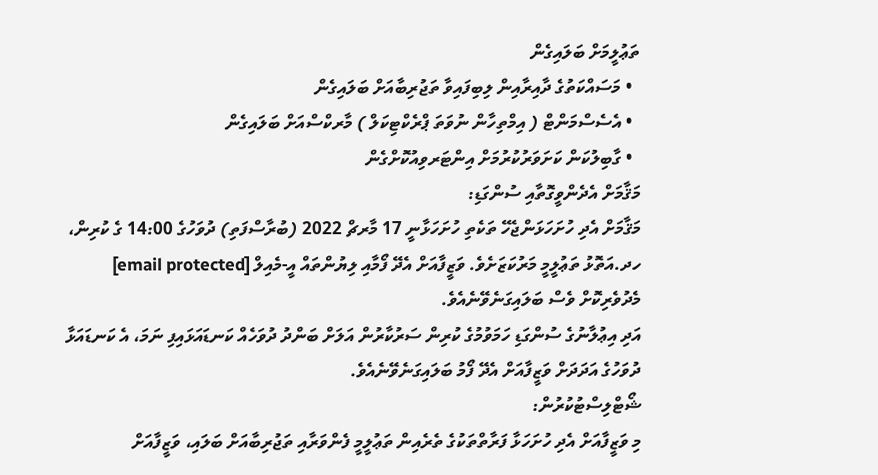ތަޢުލީމަށް ބަލައިގެން
  • މަސައްކަތުގެ ދާއިރާއިން ލިބިފައިވާ ތަޖުރިބާއަށް ބަލައިގެން
  • އެސެސްމަންޓް ( އިމްތިހާން ނުވަތަ ޕްރެކްޓިކަލް ) މާރކްސްއަށް ބަލައިގެން
  • ގާބިލުކަން ކަށަވަރުކުރުމަށް އިންޓަރވިއުކޮށްގެން
މަޤާމަށް އެދެންވީގޮތާއި ސުންގަޑި:
މަޤާމަށް އެދި ހުށަހަޅަންޖެހޭ ތަކެތި ހުށަހަޅާނީ 17 މާރޗް 2022 (ބުރާސްފަތި) ދުވަހުގެ 14:00 ގެ ކުރިން، ހދ.އަތޮޅު ތަޢުލީމީ މަރުކަޒަށެވެ. ވަޒީފާއަށް އެދޭ ފޯމާއި ލިޔުންތައް އީ-މެއިލް [email protected] މެދުވެރިކޮށް ވެސް ބަލައިގަނެވޭނެއެވެ.
އަދި އިޢުލާނުގެ ސުންގަޑި ހަމަވުމުގެ ކުރިން ސަރުކާރުން އަލަށް ބަންދު ދުވަހެއް ކަނޑައަޅައިފި ނަމަ، އެ ކަނޑައަޅާ ދުވަހުގެ އަދަދަށް ވަޒީފާއަށް އެދޭ ފޯމު ބަލައިގަނެވޭނެއެވެ.
ޝޯޓްލިސްޓުކުރުން:
މި ވަޒީފާއަށް އެދި ހުށަހަޅާ ފަރާތްތަކުގެ ތެރެއިން ތަޢުލީމީ ފެންވަރާއި ތަޖުރިބާއަށް ބަލައި، ވަޒީފާއަށް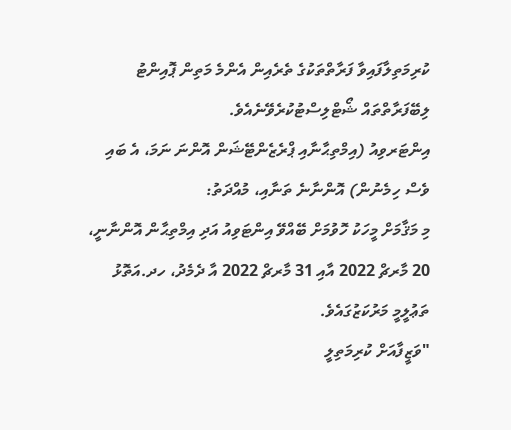ކުރިމަތިލާފައިވާ ފަރާތްތަކުގެ ތެރެއިން އެންމެ މަތިން ޕޮއިންޓު ލިބޭފަރާތްތައް ޝޯޓްލިސްޓުކުރެވޭނެއެވެ.
އިންޓަރވިއު (އިމްތިޙާނާއި ޕްރެޒެންޓޭޝަން އޮންނަ ނަމަ، އެ ބައި ވެސް ހިމެނުން) އޮންނާނެ ތަނާއި، މުއްދަތު:
މި މަޤާމަށް މީހަކު ހޮވުމަށް ބޭއްވޭ އިންޓަވިއު އަދި އިމްތިޙާން އޮންނާނީ، 20 މާރޗް 2022 އާއި 31 މާރޗް 2022 އާ ދެމެދު، ހދ.އަތޮޅު ތަޢުލީމީ މަރުކަޒުގައެވެ.
"ވަޒީފާއަށް ކުރިމަތިލީ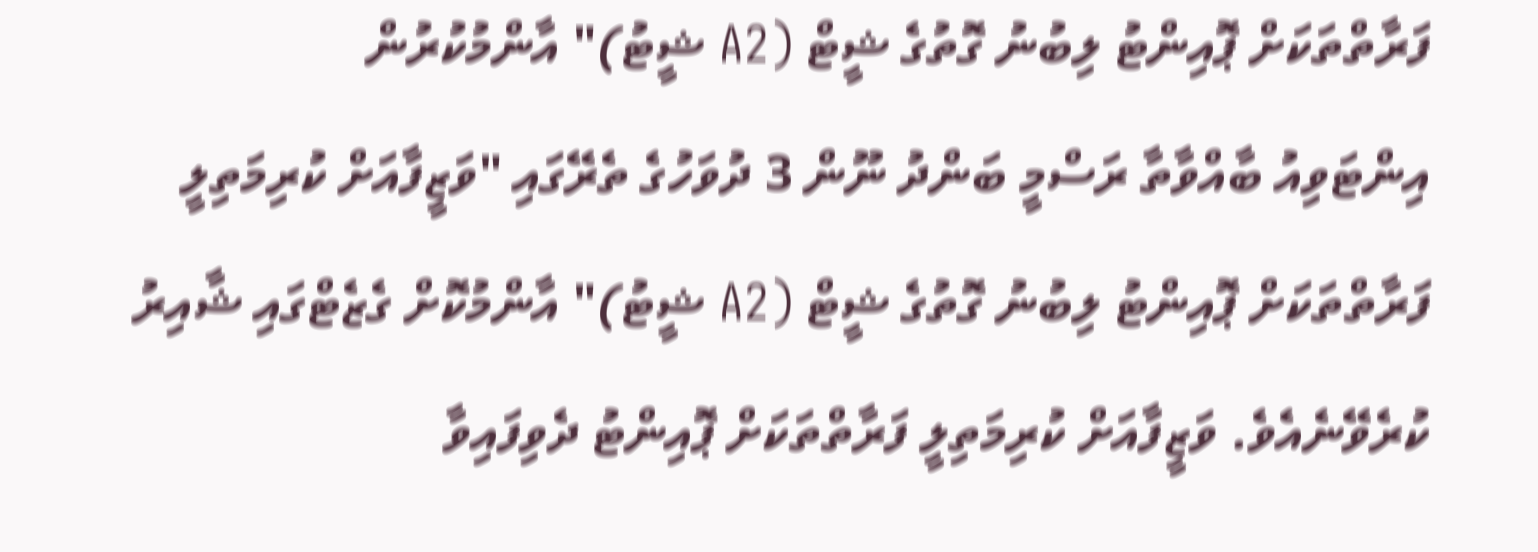ފަރާތްތަކަށް ޕޮއިންޓު ލިބުނު ގޮތުގެ ޝީޓް (A2 ޝީޓު)" އާންމުކުރުން
އިންޓަވިއު ބާއްވާތާ ރަސްމީ ބަންދު ނޫން 3 ދުވަހުގެ ތެރޭގައި "ވަޒީފާއަށް ކުރިމަތިލީ ފަރާތްތަކަށް ޕޮއިންޓު ލިބުނު ގޮތުގެ ޝީޓް (A2 ޝީޓު)" އާންމުކޮށް ގެޒެޓްގައި ޝާއިރު ކުރެވޭނެއެވެ. ވަޒީފާއަށް ކުރިމަތިލީ ފަރާތްތަކަށް ޕޮއިންޓު ދެވިފައިވާ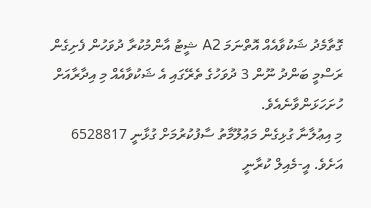ގޮތާމެދު ޝަކުވާއެއް އޮތްނަމަ A2 ޝީޓު އާންމުކުރާ ދުވަހުން ފެށިގެން ރަސްމީ ބަންދު ނޫން 3 ދުވަހުގެ ތެރޭގައި އެ ޝަކުވާއެއް މި އިދާރާއަށް ހުށަހަޅަންވާނެއެވެ.
މި އިޢުލާނާ ގުޅިގެން މަޢުލޫމާތު ސާފުކުރުމަށް ގުޅާނީ 6528817 އަށެވެ. އީ-މެއިލް ކުރާނީ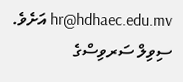hr@hdhaec.edu.mv އަށެވެ.
ސިވިލް ސަރވިސްގެ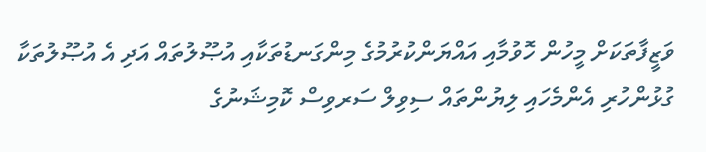ވަޒީފާތަކަށް މީހުން ހޮވުމާއި އައްޔަންކުރުމުގެ މިންގަނޑުތަކާއި އުޞޫލުތައް އަދި އެ އުޞޫލުތަކާ ގުޅުންހުރި އެންމެހައި ލިޔުންތައް ސިވިލް ސަރވިސް ކޮމިޝަނުގެ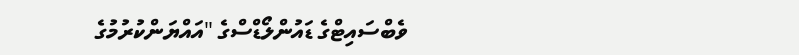ވެބްސައިޓްގެ ޑައުންލޯޑްސްގެ "އައްޔަންކުރުމުގެ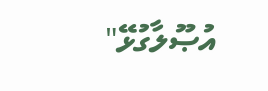އުޞޫލާގުޅޭ"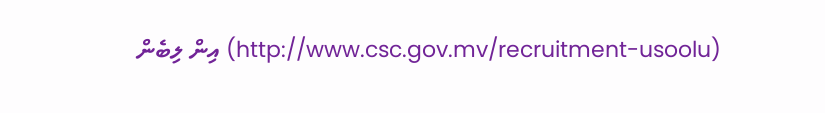(http://www.csc.gov.mv/recruitment-usoolu) އިން ލިބެން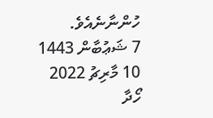ހުންނާނެއެވެ.
7 ޝަޢުބާން 1443
10 މާރިޗު 2022
ހޯދާ